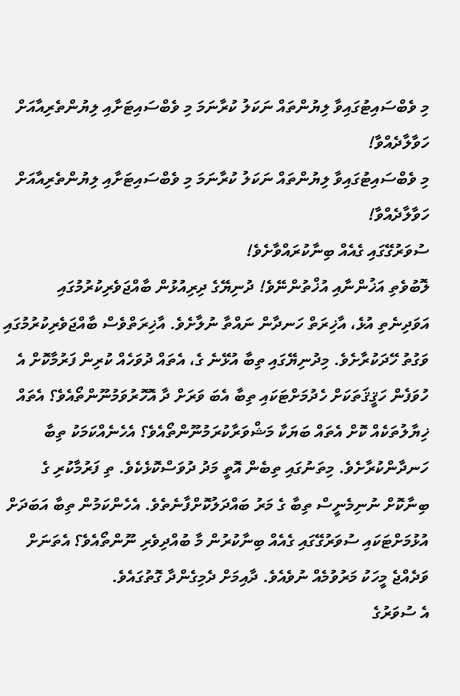މި ވެބްސައިޓުގައިވާ ލިޔުންތައް ނަކަލު ކުރާނަމަ މި ވެބްސައިޓަށާއި ލިޔުންތެރިއާއަށް ހަވާލާދެއްވާ!
މި ވެބްސައިޓުގައިވާ ލިޔުންތައް ނަކަލު ކުރާނަމަ މި ވެބްސައިޓަށާއި ލިޔުންތެރިއާއަށް ހަވާލާދެއްވާ!
ސުވަރުގޭގައި ގެއެއް ބިނާކުރައްވާށެވެ!
ލޮބުވެތި އަޚުންނާއި އުޚްތުންނޭވެ! ދުނިޔޭގެ ދިރިއުޅުން ބާއްޖަވެރިކުރުމުގައި އަވަދިނެތި އުޅެ، އާޚިރަތް ހަނދާން ނައްތާ ނުލާށެވެ. އާޚިރަތްވެސް ބާއްޖަވެރިކުރުމުގައި ވަގުތު ހޭދަކުރާށެވެ. މިދުނިޔޭގައި ތިބާ އުޅޭނެ ގެ، އެތައް ދުވަހެއް ކުރިން ފަރުމާކޮށް އެ ހުވަފެން ހަޤީޤަތަކަށް ހެދުމަށްޓަކައި ތިބާ އެބަ ވަރަށް ދާ އޮހޮރުވަމުނޫންތޯއެވެ؟ އެތައް ޚިޔާލުތަކެއް ކޮށް އެތައް ބަޔަކާ މަޝްވަރާކުރަމުނޫންތޯއެވެ؟ އެހެނެއްކަމަކު ތިބާ ހަނދާންކުރާށެވެ. މިތަނުގައި ތިބެން އޮތީ މަދު ދުވަސްކޮޅެކެވެ. ތި ފަރުމާކުރި ގެ ބިނާކޮށް ނުނިމެނީސް ތިބާ ގެ މަރު ބައްދަލުކޮށްފާނެތެވެ. އެހެންކަމުން ތިބާ އަބަދަށް އުޅުމަށްޓަކައި ސުވަރުގޭގައި ގެއެއް ބިނާކުރުން މާ ބުއްދިވެރި ނޫންތޯއެވެ؟ އެތަނަށް ވަދެއްޖެ މީހަކު މަރުވުމެއް ނުވެއެވެ. ދާއިމަށް ދެމިގެންދާ ގޮތުގައެވެ.
އެ ސުވަރުގެ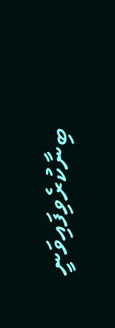ބިނާކުރެވިފައިވަނީ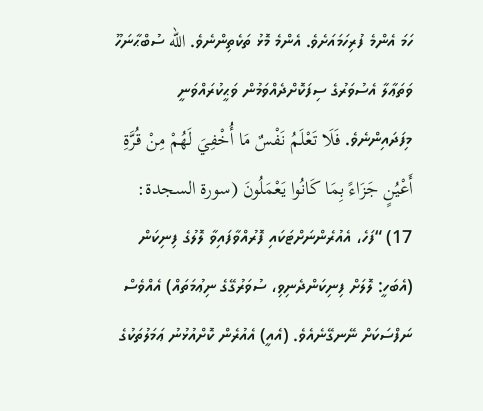ހަމަ އެންމެ ފުރިހަމައަށެވެ. އެންމެ މޮޅު ތަކެތިންނެވެ. الله ސުބްޙާނަހޫ ވަތަޢާލާ އެސުވަރުގެ ސިފަކޮށްދެއްވަމުން ވަޙީކުރައްވަނީ މިފަދައިންނެވެ. فَلَا تَعْلَمُ نَفْسٌ مَا أُخْفِيَ لَهُمْ مِنْ قُرَّةِ أَعْيُنٍ جَزَاءً بِمَا كَانُوا يَعْمَلُونَ (سورة السجدة: 17) “ފަހެ، އެއުރެންނަށްޓަކައި ފޮރުއްވާފައިވާ ލޮލުގެ ފިނިކަން (އެބަހީ: ލޮލަށް ފިނިކަންދެނިވި، ސުވަރުގޭގެ ނިޢުމަތައް) އެއްވެސް ނަފްސަކަށް ނޭނގޭނެއެވެ. (އެއީ) އެއުރެން ކޮށްއުޅުނު ޢަމަލުތަކުގެ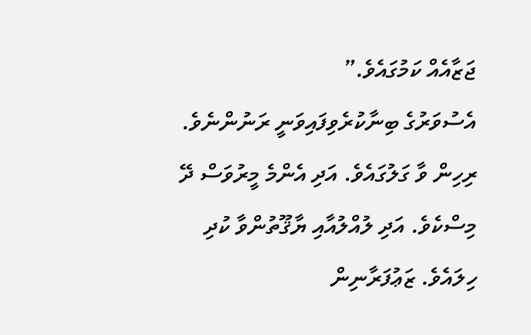ޖަޒާއެއް ކަމުގައެވެ.”
އެސުވަރުގެ ބިނާކުރެވިފައިވަނީ ރަނުންނެވެ. ރިހިން ވާ ގަލުގައެވެ. އަދި އެންމެ މީރުވަސް ދޭ މިސްކެވެ. އަދި ލުއްލުއާއި ޔާޤޫތުންވާ ކުދި ހިލައެވެ. ޒަޢުފަރާނިން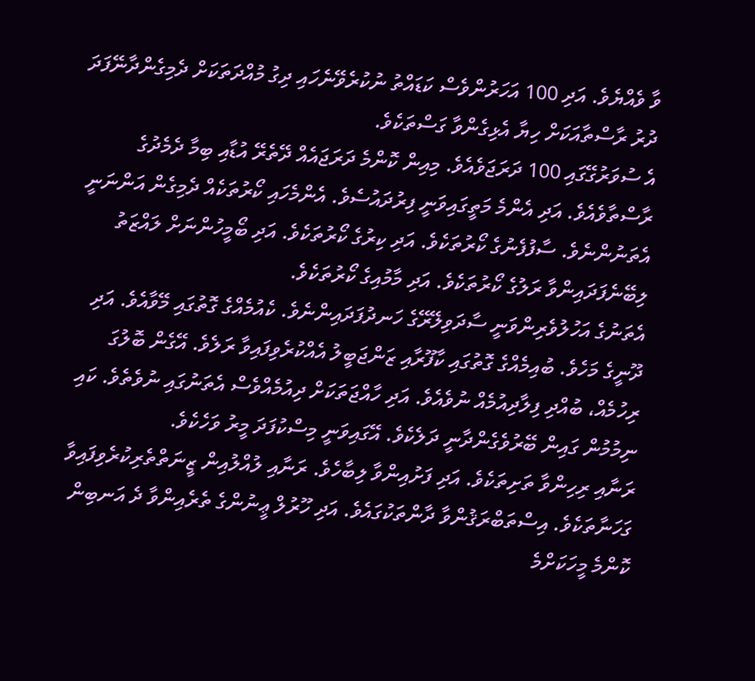ވާ ވެއްޔެވެ. އަދި 100 އަހަރުންވެސް ކަޑައްތު ނުކުރެވޭނެހައި ދިގު މުއްދަތަކަށް ދެމިގެންދާނޭފަދަ ދުރު ރާސްތާއަކަށް ހިޔާ އެޅިގެންވާ ގަސްތަކެވެ.
އެ ސުވަރުގޭގައި 100 ދަރަޖަވެއެވެ. މިއިން ކޮންމެ ދަރަޖައެއް ދޭތެރޭ އުޑާއި ބިމާ ދެމެދުގެ ރާސްތާވެއެވެ. އަދި އެންމެ މަތީގައިވަނީ ފިރުދައުސެވެ. އެންމެހައި ކޯރުތަކެއް ދެމިގެން އަންނަނީ އެތަނުންނެވެ. ސާފުފެނުގެ ކޯރުތަކެވެ. އަދި ކިރުގެ ކޯރުތަކެވެ. އަދި ބޯމީހުންނަށް ލައްޒަތު ލިބޭނެފަދައިންވާ ރަލުގެ ކޯރުތަކެވެ. އަދި މާމުއިގެ ކޯރުތަކެވެ.
އެތަނުގެ އަހުލުވެރިންވަނީ ސާދަވިލޭރޭގެ ހަނދުފަދައިންނެވެ. ކެއުމެއްގެ ގޮތުގައި މޭވާއެވެ. އަދި ދޫނީގެ މަހެވެ. ބުއިމެއްގެ ގޮތުގައި ކާފޫރާއި ޒަންޖަބީލު އެއްކުރެވިފައިވާ ރަލެވެ. އޭގެން ބޮލުގަ ރިހުމެއް، ބުއްދި ފިލާދިއުމެއް ނުވެއެވެ. އަދި ހާއްޖަތަކަށް ދިއުމެއްވެސް އެތަނުގައި ނުވެތެވެ. ކައި ނިމުމުން ގައިން ބޭރުވެގެންދާނީ ދަލެކެވެ. އޭގައިވަނީ މިސްކުފަދަ މީރު ވަހެކެވެ.
ރަނާއި ރިހިންވާ ތަށިތަކެވެ. އަދި ފަށުއިންވާ ލިބާހެވެ. ރަނާއި ލުއްލުއިން ޒީނަތްތެރިކުރެވިފައިވާ ގަހަނާތަކެވެ. އިސްތަބްރަޤުންވާ ދާންތަކުގައެވެ. އަދި ހޫރުލް ޢީނުންގެ ތެރެއިންވާ ދެ އަނބިން ކޮންމެ މީހަކަށްމެ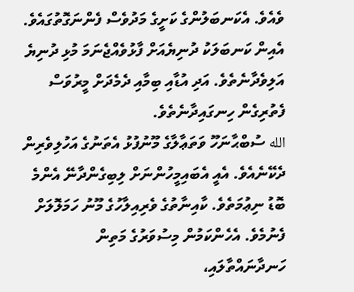ވެއެވެ. އެކަނބަލުންގެ ކަށީގެ މަދުވެސް ފެންނަގޮތުގައެވެ. އެއިން ކަނބަލަކު ދުނިޔެއަށް ފާޅުވެއްޖެނަމަ މުޅި ދުނިޔެ އަލިވެދާނެތެވެ. އަދި އުޑާއި ބިމާއި ދެމެދަށް މީރުވަސް ފެތުރިގެން ހިނގައިދާނެތެވެ.
الله ސުބްޙާނަހޫ ވަތަޢާލާގެ މޫނުފުޅު އެތަނުގެ އަހުލިވެރިން ދެކޭނެއެވެ. އެއީ އެބައިމީހުންނަށް ލިބިގެންދާނޭ އެންމެ ބޮޑު ނިޢުމަތެވެ. ކާއިނާތުގެ ވެރިއިލާހުގެ މޫނު ހަމަލޮލަށް ފެނުމެވެ. އެހެންކަމުން މިސުވަރުގެ މަތިން ހަނދާނައްތާލައި،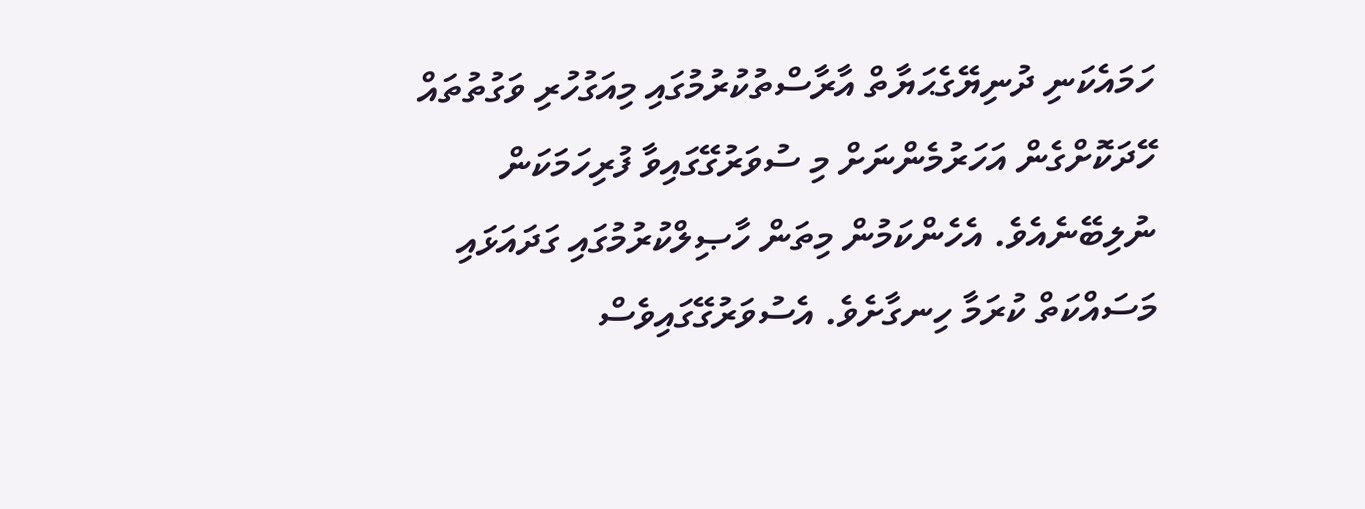ހަމައެކަނި ދުނިޔޭގެޙަޔާތް އާރާސްތުކުރުމުގައި މިއަގުހުރި ވަގުތުތައް ހޭދަކޮށްގެން އަހަރުމެންނަށް މި ސުވަރުގޭގައިވާ ފުރިހަމަކަން ނުލިބޭނެއެވެ. އެހެންކަމުން މިތަން ހާޞިލްކުރުމުގައި ގަދައަޅައި މަސައްކަތް ކުރަމާ ހިނގާށެވެ. އެސުވަރުގޭގައިވެސް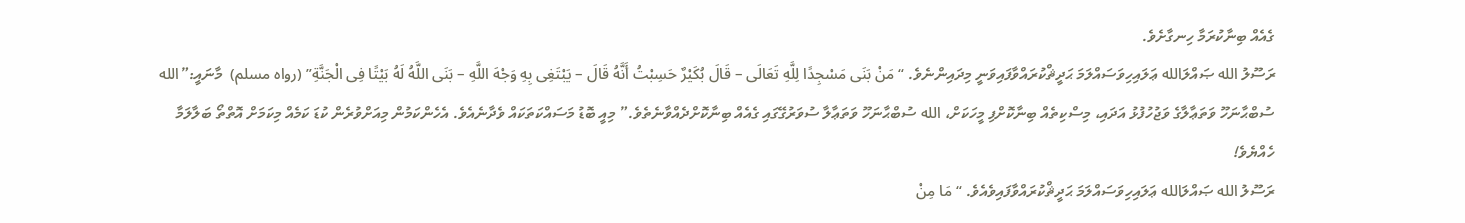ގެއެއް ބިނާކުރަމާ ހިނގާށެވެ.
ރަސޫލު الله ޞައްލަالله ޢަލައިހިވަސައްލަމަ ޙަދީޘްކުރައްވާފައިވަނީ މިދައިންނެވެ. “مَنْ بَنَى مَسْجِدًا لِلَّهِ تَعَالَى – قَالَ بُكَيْرٌ حَسِبْتُ أَنَّهُ قَالَ – يَبْتَغِى بِهِ وَجْهَ اللَّهِ – بَنَى اللَّهُ لَهُ بَيْتًا فِى الْجَنَّةِ” (رواه مسلم)  މާނައީ:”الله ސުބްޙާނަހޫ ވަތަޢާލާގެ ވަޖުހުފުޅު އަދައި، މިސްކިތެއް ބިނާކޮށްފި މީހަކަށް، الله ސުބްޙާނަހޫ ވަތަޢާލާ ސުވަރުގޭގައި ގެއެއް ބިނާކޮށްދެއްވާނެތެވެ.” މިއީ ބޮޑު މަސައްކަތަކައް ވެދާނެއެވެ. އެހެންކަމުން މިއަށްވުރެން ކުޑަ ކަމެއް މިކަމަށް އޮތްތޯ ބަލާލަމާ ހެއްޔެވެ!
ރަސޫލު الله ޞައްލަالله ޢަލައިހިވަސައްލަމަ ޙަދީޘްކުރައްވާފައިވެއެވެ. “مَا مِنْ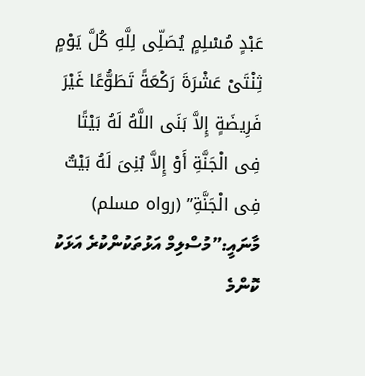عَبْدٍ مُسْلِمٍ يُصَلِّى لِلَّهِ كُلَّ يَوْمٍ ثِنْتَىْ عَشْرَةَ رَكْعَةً تَطَوُّعًا غَيْرَ فَرِيضَةٍ إِلاَّ بَنَى اللَّهُ لَهُ بَيْتًا فِى الْجَنَّةِ أَوْ إِلاَّ بُنِىَ لَهُ بَيْتٌ فِى الْجَنَّةِ” (رواه مسلم)   މާނައީ:”މުސްލިމް އަޅުތަކުންކުރެ އަޅަކު ކޮންމެ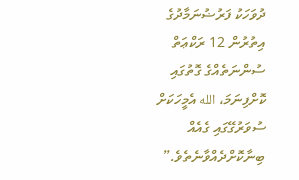ދުވަހަކު ފަރުޟުނަމާދުގެ އިތުރުން 12 ރަކްޢަތް ސުންނަތެއްގެ ގޮތުގައި ކޮށްފިނަމަ، الله އެމީހަކަށް ސުވަރުގޭގައި ގެއެއް ބިނާކޮށްދެއްވާނެތެވެ.”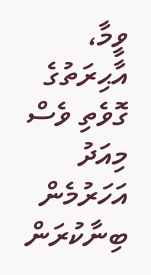ވީމާ، އާޙިރަތުގެ ގޮވެތި ވެސް މިއަދު އަހަރުމެން ބިނާކުރަން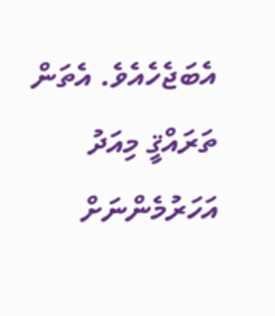އެބަޖެހެއެވެ. އެތަން ތަރައްޤީ މިއަދު އަހަރުމެންނަށް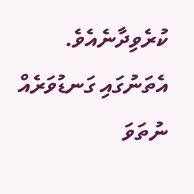ކުރެވިދާނެއެވެ. އެތަނުގައި ގަނޑުވަރެއް ނުތަވަ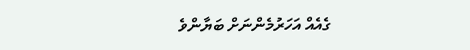ގެއެއް އަހަރުމެންނަށް ބަޔާންވެ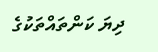ދިޔަ ކަންތައްތަކުގެ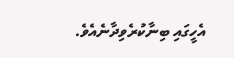އެހީގައި ބިނާކުރެވިދާނެއެވެ.